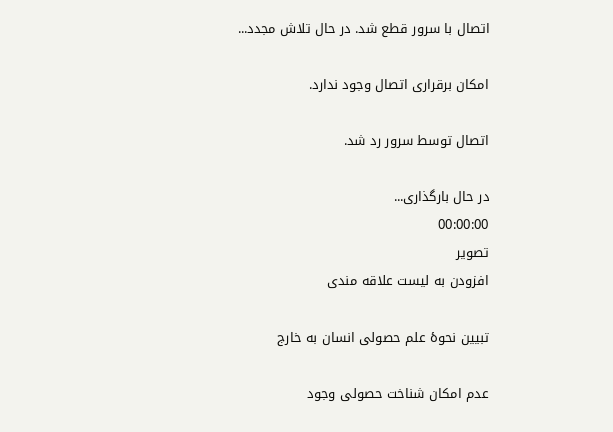اتصال با سرور قطع شد. در حال تلاش مجدد...

امکان برقراری اتصال وجود ندارد.

اتصال توسط سرور رد شد.

در حال بارگذاری...
00:00:00
تصویر
افزودن به لیست علاقه مندی

تبیین نحوۀ علم حصولی انسان به خارج

عدم امکان شناخت حصولی وجود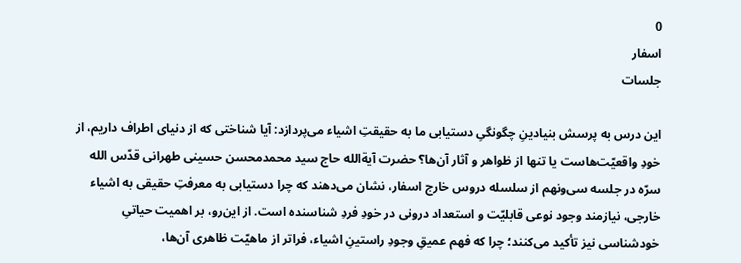0
اسفار
جلسات

این درس به پرسش بنیادینِ چگونگیِ دستیابی ما به حقیقتِ اشیاء می‌پردازد: آیا شناختی که از دنیای اطراف داریم، از خودِ واقعیّت‌هاست یا تنها از ظواهر و آثار آن‌ها؟ حضرت آیةالله حاج سید محمدمحسن حسینی طهرانی قدّس الله سرّه در جلسه سی‌ونهم از سلسله دروس خارج اسفار، نشان می‌دهند که چرا دستیابی به معرفتِ حقیقی به اشیاء خارجی، نیازمند وجود نوعی قابلیّت و استعداد درونی در خودِ فردِ شناسنده است. از این‌رو، بر اهمیت حیاتیِ خودشناسی نیز تأکید می‌کنند؛ چرا که فهم عمیقِ وجودِ راستینِ اشیاء، فراتر از ماهیّت ظاهری آن‌ها،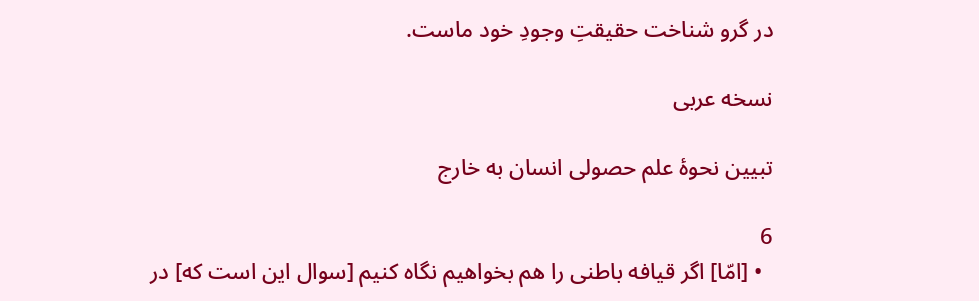در گرو شناخت حقیقتِ وجودِ خود ماست.

نسخه عربی

تبیین نحوۀ علم حصولی انسان به خارج

6
  • [امّا] اگر قیافه باطنی را هم بخواهیم نگاه کنیم [سوال این است که] در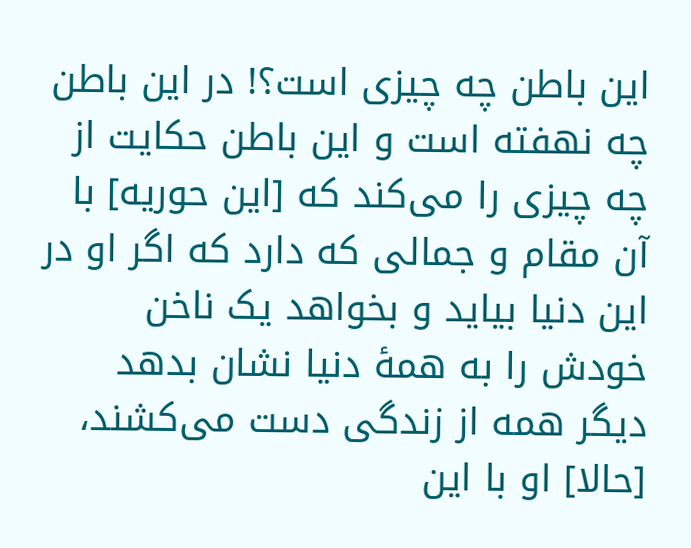این باطن چه چیزی است؟! در این باطن چه نهفته است و این باطن حکایت از چه چیزی را می‌کند که [این حوریه] با آن مقام و جمالی که دارد که اگر او در این دنیا بیاید و بخواهد یک ناخن خودش را به همۀ دنیا نشان بدهد دیگر همه از زندگی دست می‌کشند، [حالا] او با این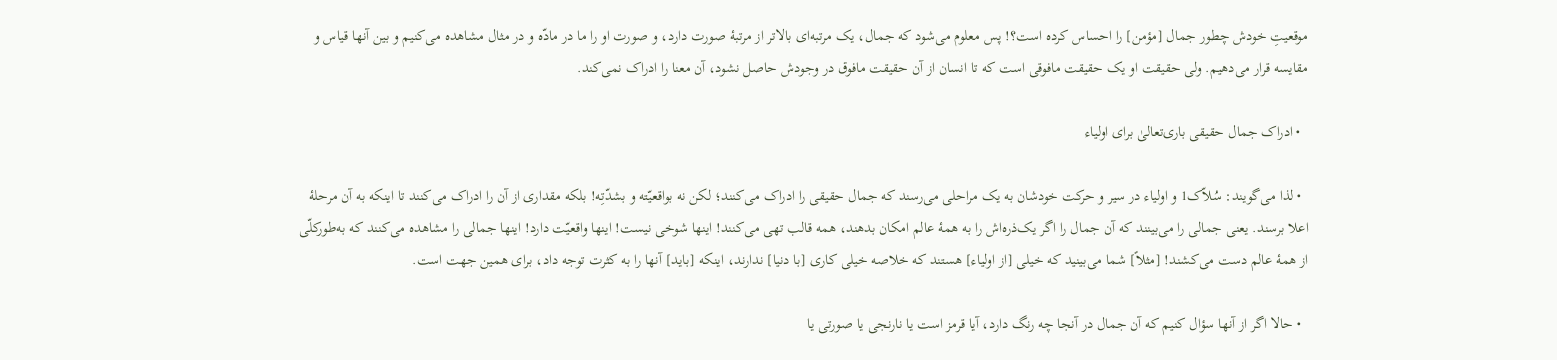موقعیتِ خودش چطور جمال [مؤمن] را احساس کرده است؟! پس معلوم می‌شود که جمال، یک مرتبه‌ای بالاتر از مرتبۀ صورت دارد، و صورت او را ما در مادّه و در مثال مشاهده می‌کنیم و بین آنها قیاس و مقایسه قرار می‌دهیم. ولی حقیقت او یک حقیقت مافوقی است که تا انسان از آن حقیقت مافوق در وجودش حاصل نشود، آن معنا را ادراک نمی‌کند.

  • ادراک جمال حقیقی باری‌تعالیٰ برای اولیاء

  • لذا می‌گویند: سُلاّک1 و اولیاء در سیر و حرکت خودشان به یک مراحلی می‌رسند که جمال حقیقی را ادراک می‌کنند؛ لکن نه بواقعیّته و بشدّتِه! بلکه مقداری از آن را ادراک می‌کنند تا اینکه به آن مرحلۀ اعلا برسند. یعنی جمالی را می‌بینند که آن جمال را اگر یک‌ذره‌اش را به همۀ عالم امکان بدهند، همه قالب تهی می‌کنند! اینها شوخی نیست! اینها واقعیّت دارد! اینها جمالی را مشاهده می‌کنند که به‌طورکلّی از همۀ عالم دست می‌کشند! [مثلاً] شما می‌بینید که خیلی [از اولیاء] هستند که خلاصه خیلی کاری [با دنیا] ندارند، اینکه [باید] آنها را به کثرت توجه داد، برای همین جهت است.

  • حالا اگر از آنها سؤال کنیم که آن جمال در آنجا چه رنگ دارد، آیا قرمز است یا نارنجی یا صورتی یا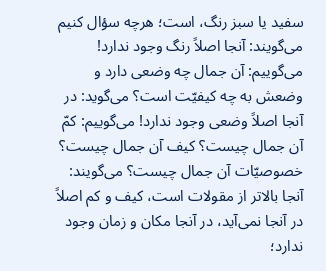سفید یا سبز رنگ، است؛ هرچه سؤال کنیم می‌گویند: آنجا اصلاً رنگ وجود ندارد! می‌گوییم: آن جمال چه وضعی دارد و وضعش به چه کیفیّت است؟ می‌گوید: در آنجا اصلاً وضعی وجود ندارد! می‌گوییم: کمّ آن جمال چیست؟ کیف آن جمال چیست؟ خصوصیّات آن جمال چیست؟ می‌گویند: آنجا بالاتر از مقولات است، کیف و کم اصلاً در آنجا نمی‌آید، در آنجا مکان و زمان وجود ندارد؛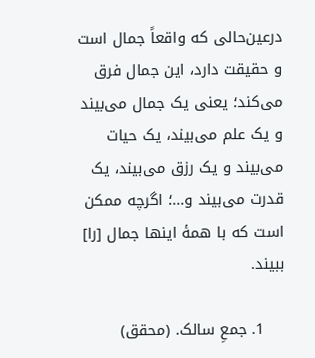درعین‌حالی که واقعاً جمال است و حقیقت دارد، این جمال فرق می‌کند؛ یعنی یک جمال می‌بیند و یک علم می‌بیند، یک حیات می‌بیند و یک رزق می‌بیند، یک قدرت می‌بیند و...؛ اگرچه ممکن است که با همۀ اینها جمال [را] ببیند.

    1. جمعِ سالک. (محقق)